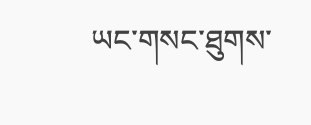ཡང་གསང་ཐུགས་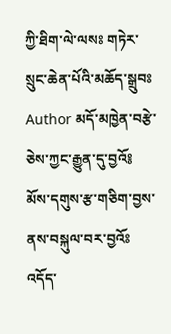ཀྱི་ཐིག་ལེ་ལསཿ གཏེར་སྲུང་ཆེན་པོའི་མཆོད་སྒྲུབཿ
Author མདོ་མཁྱེན་བརྩེ་
ཅེས་ཀྱང་རྒྱུན་དུ་བྱའོ༔ མོས་དགུས་རྩ་གཅིག་བྱས་ནས་བསྐུལ་བར་བྱའོཿ འདོད་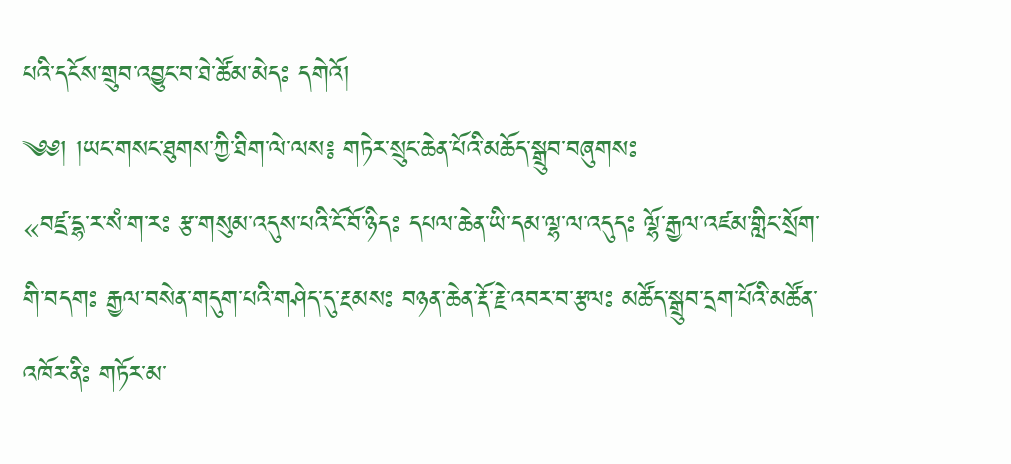པའི་དངོས་གྲུབ་འབྱུང་བ་ཐེ་ཚོམ་མེདཿ དགེའོ།
༄༅། །ཡང་གསང་ཐུགས་ཀྱི་ཐིག་ལེ་ལས༔ གཏེར་སྲུང་ཆེན་པོའི་མཆོད་སྒྲུབ་བཞུགསཿ
«བཛྲ་དྷ་ར་སཾ་ག་རཿ རྩ་གསུམ་འདུས་པའི་ངོ་བོ་ཉིདཿ དཔལ་ཆེན་ཡི་དམ་ལྷ་ལ་འདུདཿ ལྷོ་རྒྱལ་འཛམ་གླིང་སྲོག་གི་བདགཿ རྒྱལ་བསེན་གདུག་པའི་གཤེད་དུ་རྔམསཿ བཉན་ཆེན་རྡོ་རྗེ་འབར་བ་རྩལཿ མཚོད་སྒྲུབ་དྲག་པོའི་མཚོན་འཁོར་ནིཿ གཏོར་མ་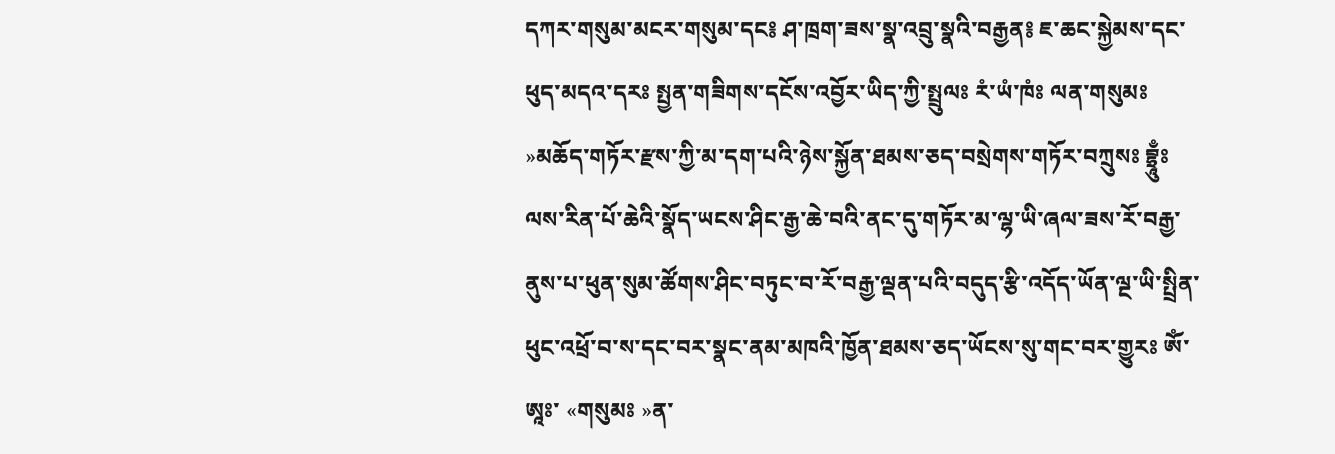དཀར་གསུམ་མངར་གསུམ་དང༔ ཤ་ཁྲག་ཟས་སྣ་འབྲུ་སྣའི་བརྒྱན༔ ཇ་ཆང་སྐྱེམས་དང་ཕུད་མདའ་དརཿ སྤྱན་གཟིགས་དངོས་འབྱོར་ཡིད་ཀྱི་སྤྲུལཿ རཾ་ཡཾ་ཁཾཿ ལན་གསུམཿ »མཆོད་གཏོར་རྫས་ཀྱི་མ་དག་པའི་ཉེས་སྐྱོན་ཐམས་ཅད་བསྲེགས་གཏོར་བཀྲུསཿ བྷྲཱུྃཿ ལས་རིན་པོ་ཆེའི་སྣོད་ཡངས་ཤིང་རྒྱ་ཆེ་བའི་ནང་དུ་གཏོར་མ་ལྷ་ཡི་ཞལ་ཟས་རོ་བརྒྱ་ནུས་པ་ཕུན་སུམ་ཚོགས་ཤིང་བཏུང་བ་རོ་བརྒྱ་ལྡན་པའི་བདུད་རྩི་འདོད་ཡོན་ལྔ་ཡི་སྤྲིན་ཕུང་འཕྲོ་བ་ས་དང་བར་སྣང་ནམ་མཁའི་ཁྱོན་ཐམས་ཅད་ཡོངས་སུ་གང་བར་གྱུརཿ ཨོཾ་ཨཱཿ་ «གསུམཿ »ན་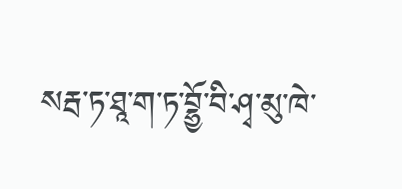སརྦ་ཏ་ཐཱ་ག་ཏ་བྷྱོ་བི་ཤྭ་མུ་ཁེ་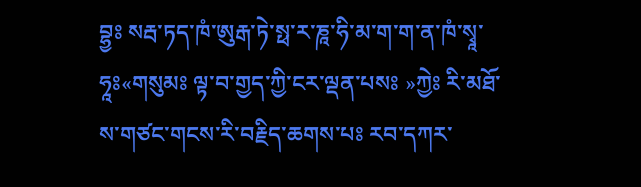བྷྱཿ སརྦ་ཏད་ཁཾ་ཨུརྒ་ཏེ་སྥ་ར་ཎཱ་ཧི་མ་ག་ག་ན་ཁཾ་སྭཱ་ཧཱཿ«གསུམཿ ལྟ་བ་གྱད་ཀྱི་ངར་ལྡན་པསཿ »ཀྱེཿ རི་མཐོ་ས་གཙང་གངས་རི་བརྗིད་ཆགས་པཿ རབ་དཀར་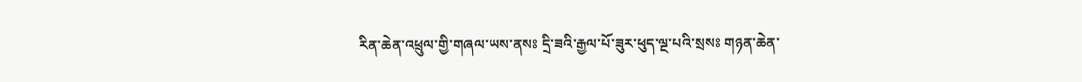རིན་ཆེན་འཕྲུལ་གྱི་གཞལ་ཡས་ནསཿ དྲི་ཟའི་རྒྱལ་པོ་ཟུར་ཕུད་ལྔ་པའི་སྲསཿ གཉན་ཆེན་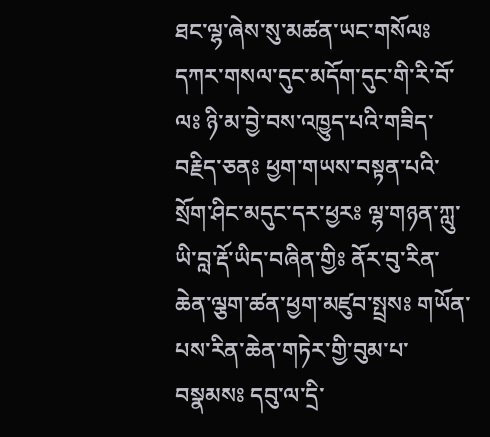ཐང་ལྷ་ཞེས་སུ་མཚན་ཡང་གསོལཿ དཀར་གསལ་དུང་མདོག་དུང་གི་རི་བོ་ལཿ ཉི་མ་བྱེ་བས་འཁྱུད་པའི་གཟིད་བརྗིད་ཅནཿ ཕྱག་གཡས་བསྟན་པའི་སྲོག་ཤིང་མདུང་དར་ཕྱརཿ ལྷ་གཉན་ཀླུ་ཡི་བླ་རྡོ་ཡིད་བཞིན་གྱིཿ ནོར་བུ་རིན་ཆེན་ལྕག་ཚན་ཕྱག་མཛུབ་སྤྲསཿ གཡོན་པས་རིན་ཆེན་གཏེར་གྱི་བུམ་པ་བསྣམསཿ དབུ་ལ་དྲི་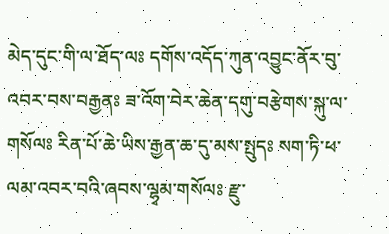མེད་དུང་གི་ལ་ཐོད་ལཿ དགོས་འདོད་ཀུན་འབྱུང་ནོར་བུ་འབར་བས་བརྒྱནཿ ཟ་འོག་བེར་ཆེན་དགུ་བརྩེགས་སྐུ་ལ་གསོལཿ རིན་པོ་ཆེ་ཡིས་རྒྱན་ཆ་དུ་མས་སྤུདཿ སག་ཏི་ཕ་ལམ་འབར་བའི་ཞབས་ལྷྭམ་གསོལཿ རྫུ་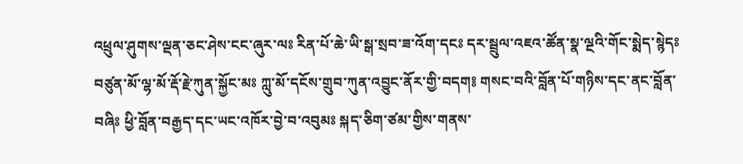འཕྲུལ་ཤུགས་ལྡན་ཅང་ཤེས་ངང་ཞུར་ལཿ རིན་པོ་ཆེ་ཡི་སྒ་སྲབ་ཟ་འོག་དངཿ དར་སྦྲུལ་འཇའ་ཚོན་སྣ་ལྔའི་གོང་སྨེད་སྙེདཿ བཙུན་མོ་ལྷ་མོ་རྡོ་རྗེ་ཀུན་སྐྱོང་མཿ ཀླུ་མོ་དངོས་གྲུབ་ཀུན་འབྱུང་ནོར་གྱི་བདག༔ གསང་བའི་བློན་པོ་གཉིས་དང་ནང་བློན་བཞིཿ ཕྱི་བློན་བརྒྱད་དང་ཡང་འཁོར་བྱེ་བ་འབུམཿ སྐད་ཅིག་ཙམ་གྱིས་གནས་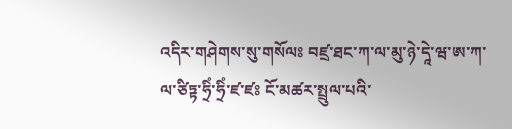འདིར་གཤེགས་སུ་གསོལཿ བཛྲ་ཐང་ཀ་ལ་མུ་ཉེ་དཱེ་ཝ་ཨ་ཀ་ལ་ཙིཏྟ་ཧྲིཾ་ཧྲིཾ་ཛ་ཛཿ ངོ་མཚར་སྤྲུལ་པའི་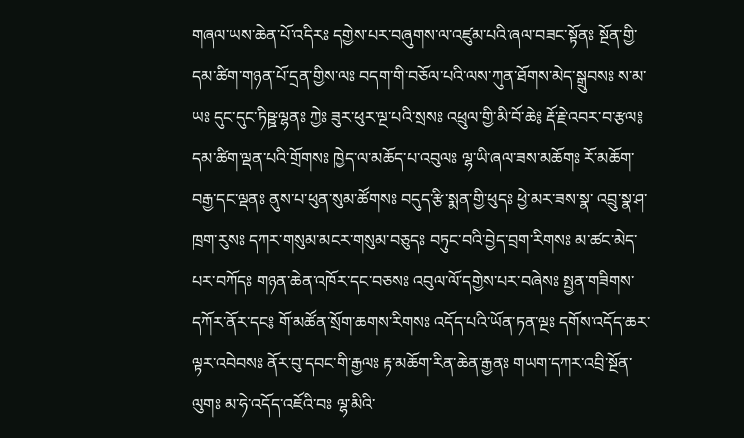གཞལ་ཡས་ཆེན་པོ་འདིརཿ དགྱེས་པར་བཞུགས་ལ་འཛུམ་པའི་ཞལ་བཟང་སྟོནཿ སྔོན་གྱི་དམ་ཚིག་གཉན་པོ་དྲན་གྱིས་ལཿ བདག་གི་བཅོལ་པའི་ལས་ཀུན་ཐོགས་མེད་སྒྲུབསཿ ས་མ་ཡཿ དུང་དུང་ཏིཥྛ་ལྷནཿ ཀྱེཿ ཟུར་ཕུར་ལྔ་པའི་སྲསཿ འཕྲུལ་གྱི་མི་བོ་ཆེ༔ རྡོ་རྗེ་འབར་བ་རྩལ༔ དམ་ཚིག་ལྡན་པའི་གྲོགསཿ ཁྱེད་ལ་མཆོད་པ་འབུལཿ ལྷ་ཡི་ཞལ་ཟས་མཆོགཿ རོ་མཆོག་བརྒྱ་དང་ལྡནཿ ནུས་པ་ཕུན་སུམ་ཚོགསཿ བདུད་རྩི་སྨན་གྱི་ཕུདཿ ཕྱེ་མར་ཟས་སྣ་ འབྲུ་སྣ་ཤ་ཁྲག་རུསཿ དཀར་གསུམ་མངར་གསུམ་བཅུདཿ བཏུང་བའི་བྱེད་བྲག་རིགསཿ མ་ཚང་མེད་པར་བཀོདཿ གཉན་ཆེན་འཁོར་དང་བཅསཿ འབུལ་ལོ་དགྱེས་པར་བཞེསཿ སྤྱན་གཟིགས་དཀོར་ནོར་དང༔ གོ་མཚོན་སྲོག་ཆགས་རིགསཿ འདོད་པའི་ཡོན་ཏན་ལྔཿ དགོས་འདོད་ཆར་ལྟར་འབེབསཿ ནོར་བུ་དབང་གི་རྒྱལཿ རྟ་མཆོག་རིན་ཆེན་རྒྱནཿ གཡག་དཀར་འབྲི་སྔོན་ལུགཿ མ་ཧེ་འདོད་འཇོའི་བཿ ལྷ་མིའི་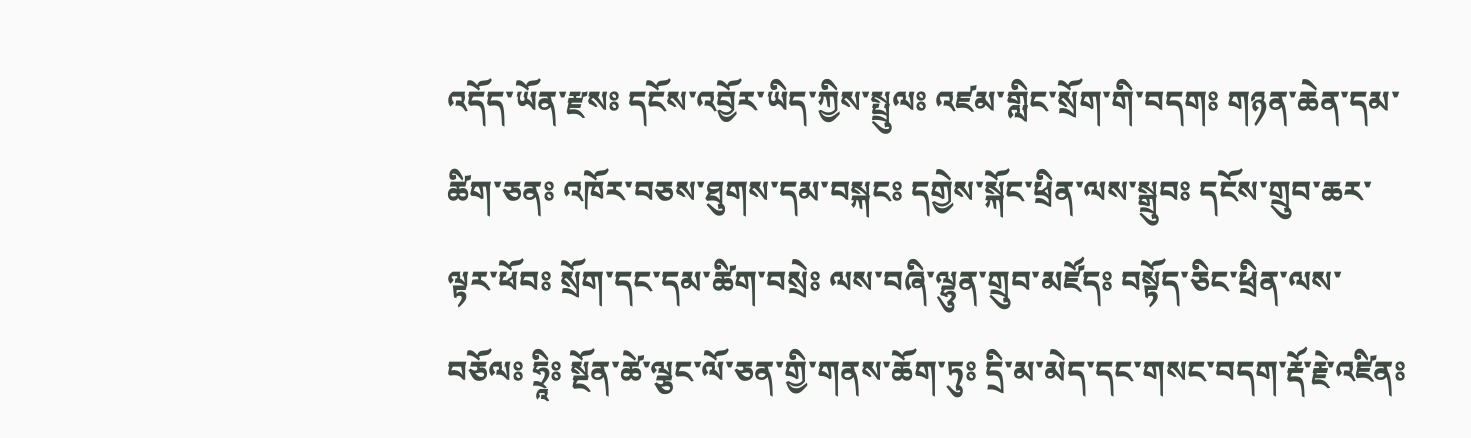འདོད་ཡོན་རྫསཿ དངོས་འབྱོར་ཡིད་ཀྱིས་སྤྲུལཿ འཛམ་གླིང་སྲོག་གི་བདགཿ གཉན་ཆེན་དམ་ཚིག་ཅནཿ འཁོར་བཅས་ཐུགས་དམ་བསྐངཿ དགྱེས་སྐོང་ཕྲིན་ལས་སྒྲུབཿ དངོས་གྲུབ་ཆར་ལྟར་ཕོབཿ སྲོག་དང་དམ་ཚིག་བསྲེཿ ལས་བཞི་ལྷུན་གྲུབ་མཛོདཿ བསྟོད་ཅིང་ཕྲིན་ལས་བཅོལཿ ཧྲཱིཿ སྔོན་ཚེ་ལྕང་ལོ་ཅན་གྱི་གནས་ཆོག་ཏུཿ དྲི་མ་མེད་དང་གསང་བདག་རྡོ་རྗེ་འཛིནཿ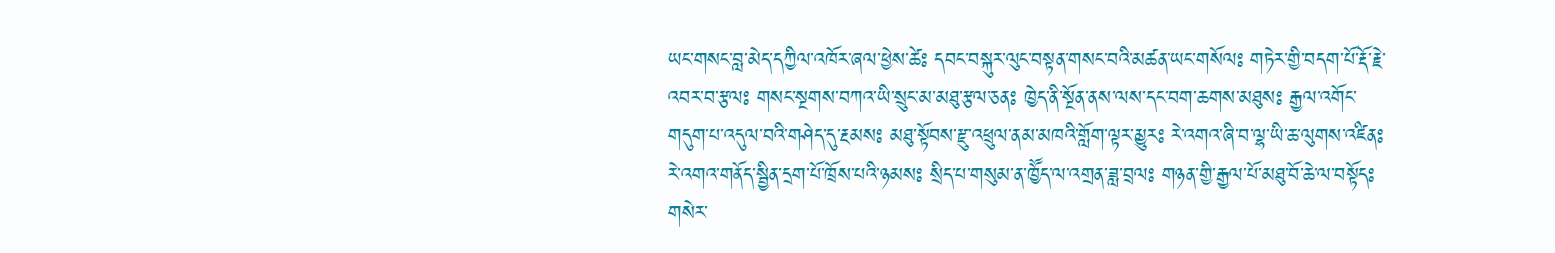ཡང་གསང་བླ་མེད་དཀྱིལ་འཁོར་ཞལ་ཕྱེས་ཚེཿ དབང་བསྐུར་ལུང་བསྟན་གསང་བའི་མཚན་ཡང་གསོལཿ གཏེར་གྱི་བདག་པོ་རྡོ་རྗེ་འབར་བ་རྩལཿ གསང་སྔགས་བཀའ་ཡི་སྲུང་མ་མཐུ་རྩལ་ཅནཿ ཁྱེད་ནི་སྔོན་ནས་ལས་དང་བག་ཆགས་མཐུསཿ རྒྱལ་འགོང་གདུག་པ་འདུལ་བའི་གཤེད་དུ་རྔམསཿ མཐུ་སྟོབས་རྫུ་འཕྲུལ་ནམ་མཁའི་གློག་ལྟར་མྱུརཿ རེ་འགའ་ཞི་བ་ལྷ་ཡི་ཆ་ལུགས་འཛིནཿ རེ་འགའ་གནོད་སྦྱིན་དྲག་པོ་ཁྲོས་པའི་ཉམསཿ སྲིད་པ་གསུམ་ན་ཁྱཽད་ལ་འགྲན་ཟླ་བྲལཿ གཉན་གྱི་རྒྱལ་པོ་མཐུ་བོ་ཆེ་ལ་བསྟོདཿ གསེར་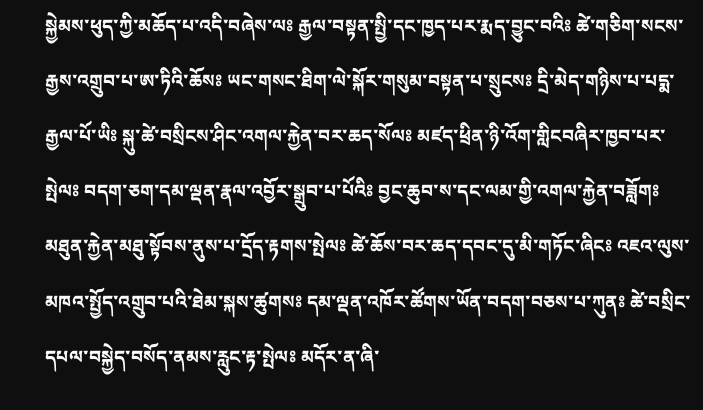སྐྱེམས་ཕུད་ཀྱི་མཆོད་པ་འདི་བཞེས་ལཿ རྒྱལ་བསྟན་སྤྱི་དང་ཁྱད་པར་རྨད་བྱུང་བའིཿ ཚེ་གཅིག་སངས་རྒྱས་འགྲུབ་པ་ཨ་ཏིའི་ཆོསཿ ཡང་གསང་ཐིག་ལེ་སྐོར་གསུམ་བསྟན་པ་སྲུངསཿ དྲི་མེད་གཉིས་པ་པདྨ་རྒྱལ་པོ་ཡིཿ སྐུ་ཚེ་བསྲིངས་ཤིང་འགལ་རྐྱེན་བར་ཆད་སོལཿ མཛད་ཕྲིན་ཉི་འོག་གླིངབཞིར་ཁྱབ་པར་སྤེལཿ བདག་ཅག་དམ་ལྡན་རྣལ་འབྱོར་སྒྲུབ་པ་པོའིཿ བྱང་ཆུབ་ས་དང་ལམ་གྱི་འགལ་རྐྱེན་བཟློགཿ མཐུན་རྐྱེན་མཐུ་སྟོབས་ནུས་པ་དྲོད་རྟགས་སྤེལཿ ཚེ་ཆོས་བར་ཆད་དབང་དུ་མི་གཏོང་ཞིངཿ འཇའ་ལུས་མཁའ་སྤྱོད་འགྲུབ་པའི་ཐེམ་སྐས་ཚུགསཿ དམ་ལྡན་འཁོར་ཚོགས་ཡོན་བདག་བཅས་པ་ཀུནཿ ཚེ་བསྲིང་དཔལ་བསྐྱེད་བསོད་ནམས་རླུང་རྟ་སྤེལཿ མདོར་ན་ཞི་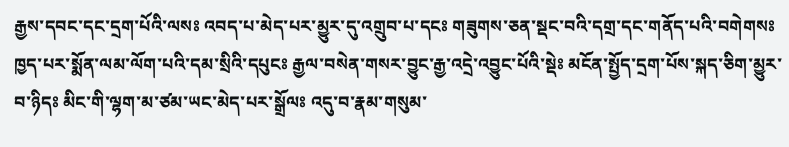རྒྱས་དབང་དང་དྲག་པོའི་ལསཿ འབད་པ་མེད་པར་མྱུར་དུ་འགྲུབ་པ་དངཿ གཟུགས་ཅན་སྡང་བའི་དགྲ་དང་གནོད་པའི་བགེགསཿ ཁྱད་པར་སྨོན་ལམ་ལོག་པའི་དམ་སྲིའི་དཔུངཿ རྒྱལ་བསེན་གསར་བྱུང་རྒྱ་འདྲེ་འབྱུང་པོའི་སྡེཿ མངོན་སྤྱོད་དྲག་པོས་སྐད་ཅིག་མྱུར་བ་ཉིདཿ མིང་གི་ལྷག་མ་ཙམ་ཡང་མེད་པར་སྒྲོལཿ འདུ་བ་རྣམ་གསུམ་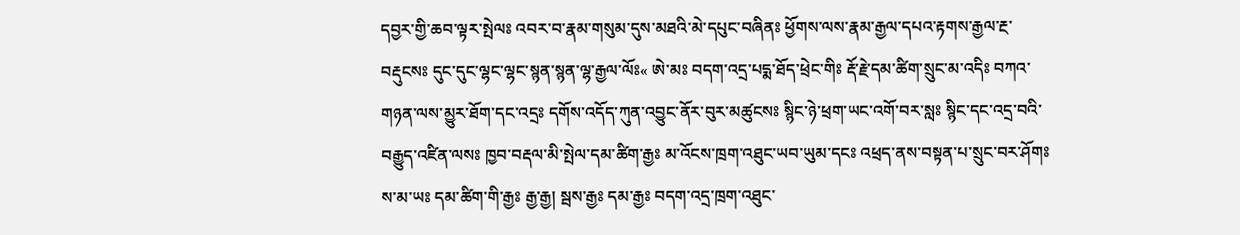དབྱར་གྱི་ཆབ་ལྟར་སྤེལཿ འབར་བ་རྣམ་གསུམ་དུས་མཐའི་མེ་དཔུང་བཞིནཿ ཕྱོགས་ལས་རྣམ་རྒྱལ་དཔའ་རྟགས་རྒྱལ་རྔ་བརྡུངསཿ དུང་དུང་ལྷང་ལྷང་སྙན་སྙན་ལྷ་རྒྱལ་ལོཿ« ཨེ་མཿ བདག་འདྲ་པདྨ་ཐོད་ཕྲེང་གིཿ རྡོ་རྗེ་དམ་ཚིག་སྲུང་མ་འདིཿ བཀའ་གཉན་ལས་མྱུར་ཐོག་དང་འདྲཿ དགོས་འདོད་ཀུན་འབྱུང་ནོར་བུར་མཚུངསཿ སྙིང་ཉེ་ཕྲག་ཡང་འགོ་བར་སླཿ སྙིང་དང་འདྲ་བའི་བརྒྱུད་འཛིན་ལསཿ ཁྱབ་བརྡལ་མི་སྤེལ་དམ་ཚིག་རྒྱཿ མ་འོངས་ཁྲག་འཐུང་ཡབ་ཡུམ་དངཿ འཕྲད་ནས་བསྟན་པ་སྲུང་བར་ཤོགཿ ས་མ་ཡཿ དམ་ཚིག་གི་རྒྱཿ རྒྱ་རྒྱ། སྦས་རྒྱཿ དམ་རྒྱཿ བདག་འདྲ་ཁྲག་འཐུང་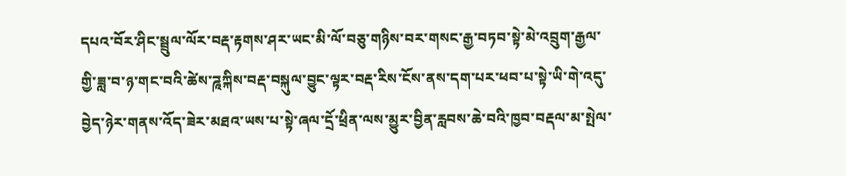དཔའ་བོར་ཤིང་སྦྲུལ་ལོར་བརྡ་རྟགས་ཤར་ཡང་མི་ལོ་བཅུ་གཉིས་བར་གསང་རྒྱ་བཏབ་སྟེ་མེ་འབྲུག་རྒྱལ་གྱི་ཟླ་བ་ཉ་གང་བའི་ཚེས་ཌཱཀྐིས་བརྡ་བསྐུལ་བྱུང་ལྟར་བརྡ་རིས་ངོས་ནས་དག་པར་ཕབ་པ་སྟེ་ཡི་གེ་འདུ་བྱེད་ཉེར་གནས་འོད་ཟེར་མཐའ་ཡས་པ་སྟེ་ཞལ་དྲོ་ཕྲིན་ལས་མྱུར་བྱིན་རླབས་ཆེ་བའི་ཁྱབ་བརྡལ་མ་སྤེལ་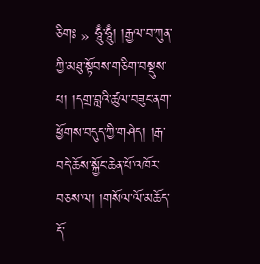ཅིགཿ » ཧཱུྃ་ཧཱུྃ། །རྒྱལ་བ་ཀུན་ཀྱི་མཐུ་སྟོབས་གཅིག་བསྡུས་པ། །དགྲ་བླའི་ཚུལ་བཟུང་ནག་ཕྱོགས་བདུད་ཀྱི་གཤེད། །རྒ་བདེ་ཆོས་སྐྱོང་ཆེན་པོ་འཁོར་བཅས་ལ། །གསོལ་ལོ་མཆོད་དོ་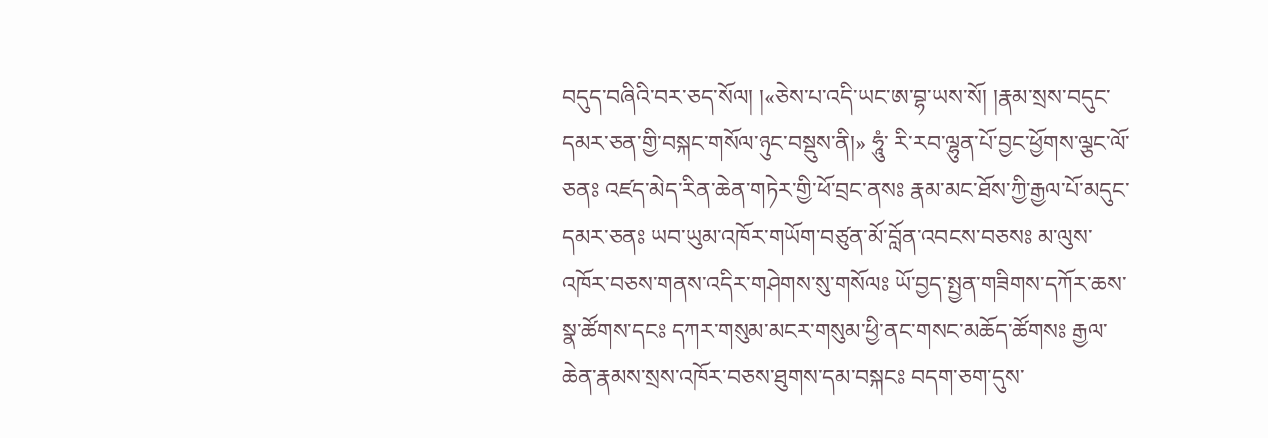བདུད་བཞིའི་བར་ཅད་སོལ། །«ཅེས་པ་འདི་ཡང་ཨ་བྷ་ཡས་སོ། །རྣམ་སྲས་བདུང་དམར་ཅན་གྱི་བསྐང་གསོལ་ཉུང་བསྡུས་ནི།» ཧཱུཾ་ རི་རབ་ལྷུན་པོ་བྱང་ཕྱོགས་ལྕང་ལོ་ཅནཿ འཛད་མེད་རིན་ཆེན་གཏེར་གྱི་ཕོ་བྲང་ནསཿ རྣམ་མང་ཐོས་ཀྱི་རྒྱལ་པོ་མདུང་དམར་ཅནཿ ཡབ་ཡུམ་འཁོར་གཡོག་བཙུན་མོ་བློན་འབངས་བཅསཿ མ་ལུས་འཁོར་བཅས་གནས་འདིར་གཤེགས་སུ་གསོལཿ ཡོ་བྱད་སྤྱན་གཟིགས་དཀོར་ཆས་སྣ་ཚོགས་དངཿ དཀར་གསུམ་མངར་གསུམ་ཕྱི་ནང་གསང་མཆོད་ཚོགསཿ རྒྱལ་ཆེན་རྣམས་སྲས་འཁོར་བཅས་ཐུགས་དམ་བསྐངཿ བདག་ཅག་དུས་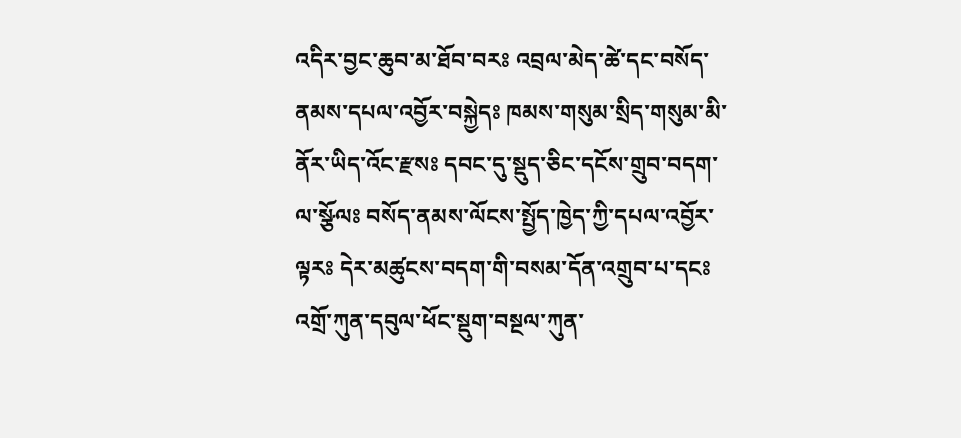འདིར་བྱང་ཆུབ་མ་ཐོབ་བརཿ འབྲལ་མེད་ཚེ་དང་བསོད་ནམས་དཔལ་འབྱོར་བསྐྱེདཿ ཁམས་གསུམ་སྲིད་གསུམ་མི་ནོར་ཡིད་འོང་རྫསཿ དབང་དུ་སྡུད་ཅིང་དངོས་གྲུབ་བདག་ལ་སྩོལཿ བསོད་ནམས་ལོངས་སྤྱོད་ཁྱེད་ཀྱི་དཔལ་འབྱོར་ལྟརཿ དེར་མཚུངས་བདག་གི་བསམ་དོན་འགྲུབ་པ་དངཿ འགྲོ་ཀུན་དབུལ་ཕོང་སྡུག་བསྔལ་ཀུན་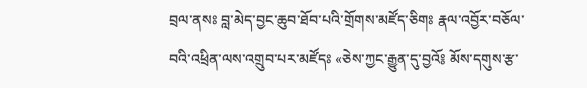བྲལ་ནསཿ བླ་མེད་བྱང་ཆུབ་ཐོབ་པའི་གྲོགས་མཛོད་ཅིགཿ རྣལ་འབྱོར་བཅོལ་བའི་འཕྲིན་ལས་འགྲུབ་པར་མཛོདཿ «ཅེས་ཀྱང་རྒྱུན་དུ་བྱའོ༔ མོས་དགུས་རྩ་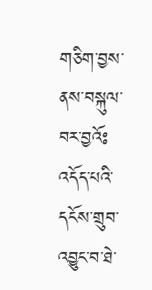གཅིག་བྱས་ནས་བསྐུལ་བར་བྱའོཿ འདོད་པའི་དངོས་གྲུབ་འབྱུང་བ་ཐེ་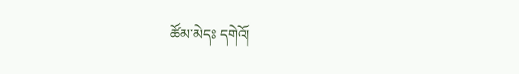ཚོམ་མེདཿ དགེའོ།